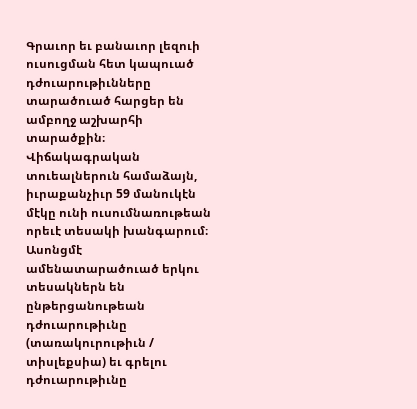Գրաւոր եւ բանաւոր լեզուի ուսուցման հետ կապուած դժուարութիւնները տարածուած հարցեր են ամբողջ աշխարհի տարածքին։
Վիճակագրական տուեալներուն համաձայն, իւրաքանչիւր 59 մանուկէն մէկը ունի ուսումնառութեան որեւէ տեսակի խանգարում։ Ասոնցմէ ամենատարածուած երկու տեսակներն են ընթերցանութեան դժուարութիւնը (տառակուրութիւն / տիսլեքսիա) եւ գրելու դժուարութիւնը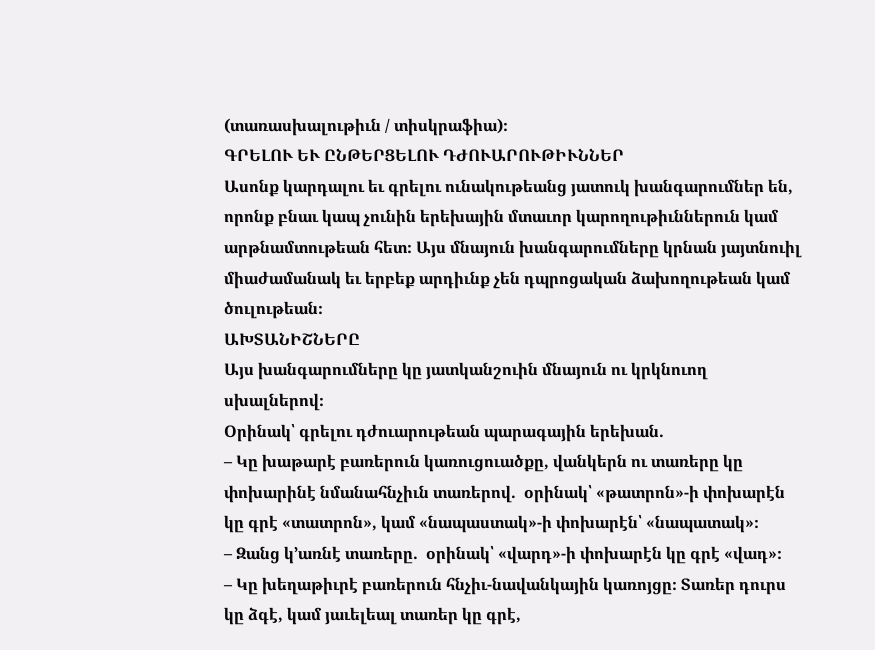(տառասխալութիւն / տիսկրաֆիա)։
ԳՐԵԼՈՒ ԵՒ ԸՆԹԵՐՑԵԼՈՒ ԴԺՈՒԱՐՈՒԹԻՒՆՆԵՐ
Ասոնք կարդալու եւ գրելու ունակութեանց յատուկ խանգարումներ են, որոնք բնաւ կապ չունին երեխային մտաւոր կարողութիւններուն կամ արթնամտութեան հետ։ Այս մնայուն խանգարումները կրնան յայտնուիլ միաժամանակ եւ երբեք արդիւնք չեն դպրոցական ձախողութեան կամ ծուլութեան։
ԱԽՏԱՆԻՇՆԵՐԸ
Այս խանգարումները կը յատկանշուին մնայուն ու կրկնուող սխալներով։
Օրինակ՝ գրելու դժուարութեան պարագային երեխան.
– Կը խաթարէ բառերուն կառուցուածքը, վանկերն ու տառերը կը փոխարինէ նմանահնչիւն տառերով.  օրինակ՝ «թատրոն»-ի փոխարէն կը գրէ «տատրոն», կամ «նապաստակ»-ի փոխարէն՝ «նապատակ»։
– Զանց կ’առնէ տառերը.  օրինակ՝ «վարդ»-ի փոխարէն կը գրէ «վադ»։
– Կը խեղաթիւրէ բառերուն հնչիւ-նավանկային կառոյցը։ Տառեր դուրս կը ձգէ, կամ յաւելեալ տառեր կը գրէ,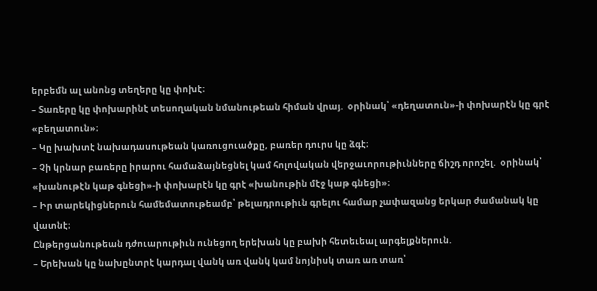երբեմն ալ անոնց տեղերը կը փոխէ։
– Տառերը կը փոխարինէ տեսողական նմանութեան հիման վրայ.  օրինակ՝ «դեղատուն»-ի փոխարէն կը գրէ «բեղատուն»։
– Կը խախտէ նախադասութեան կառուցուածքը, բառեր դուրս կը ձգէ։
– Չի կրնար բառերը իրարու համաձայնեցնել կամ հոլովական վերջաւորութիւնները ճիշդ որոշել.  օրինակ՝ «խանութէն կաթ գնեցի»-ի փոխարէն կը գրէ «խանութին մէջ կաթ գնեցի»։
– Իր տարեկիցներուն համեմատութեամբ՝ թելադրութիւն գրելու համար չափազանց երկար ժամանակ կը վատնէ։
Ընթերցանութեան դժուարութիւն ունեցող երեխան կը բախի հետեւեալ արգելքներուն.
– Երեխան կը նախընտրէ կարդալ վանկ առ վանկ կամ նոյնիսկ տառ առ տառ՝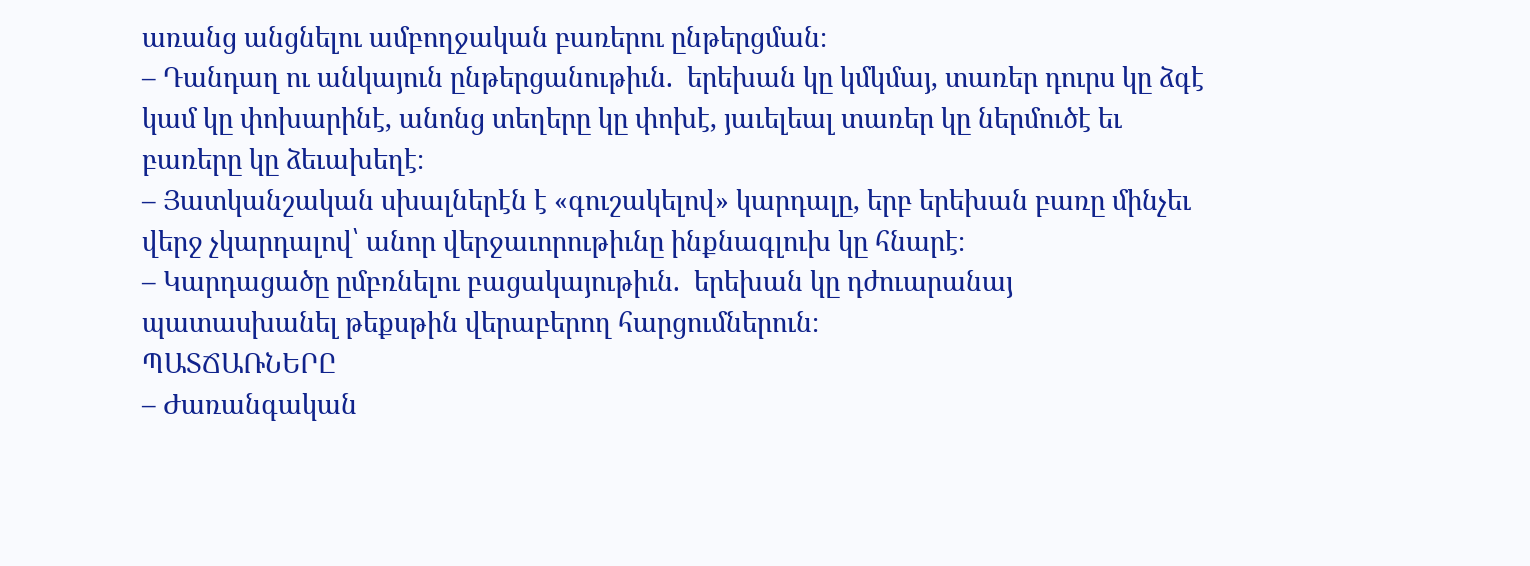առանց անցնելու ամբողջական բառերու ընթերցման։
– Դանդաղ ու անկայուն ընթերցանութիւն.  երեխան կը կմկմայ, տառեր դուրս կը ձգէ կամ կը փոխարինէ, անոնց տեղերը կը փոխէ, յաւելեալ տառեր կը ներմուծէ եւ բառերը կը ձեւախեղէ։
– Յատկանշական սխալներէն է «գուշակելով» կարդալը, երբ երեխան բառը մինչեւ վերջ չկարդալով՝ անոր վերջաւորութիւնը ինքնագլուխ կը հնարէ։
– Կարդացածը ըմբռնելու բացակայութիւն.  երեխան կը դժուարանայ պատասխանել թեքսթին վերաբերող հարցումներուն։
ՊԱՏՃԱՌՆԵՐԸ
– Ժառանգական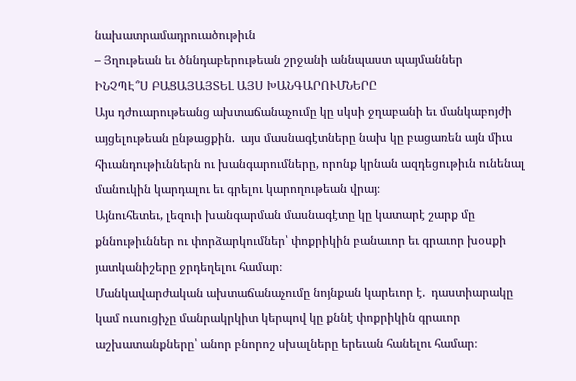նախատրամադրուածութիւն
– Յղութեան եւ ծննդաբերութեան շրջանի աննպաստ պայմաններ
ԻՆՉՊԷ՞Ս ԲԱՑԱՅԱՅՏԵԼ ԱՅՍ ԽԱՆԳԱՐՈՒՄՆԵՐԸ
Այս դժուարութեանց ախտաճանաչումը կը սկսի ջղաբանի եւ մանկաբոյժի այցելութեան ընթացքին.  այս մասնագէտները նախ կը բացառեն այն միւս հիւանդութիւններն ու խանգարումները, որոնք կրնան ազդեցութիւն ունենալ մանուկին կարդալու եւ գրելու կարողութեան վրայ։
Այնուհետեւ, լեզուի խանգարման մասնագէտը կը կատարէ շարք մը քննութիւններ ու փորձարկումներ՝ փոքրիկին բանաւոր եւ գրաւոր խօսքի յատկանիշերը ջրդեղելու համար։
Մանկավարժական ախտաճանաչումը նոյնքան կարեւոր է.  դաստիարակը կամ ուսուցիչը մանրակրկիտ կերպով կը քննէ փոքրիկին գրաւոր աշխատանքները՝ անոր բնորոշ սխալները երեւան հանելու համար։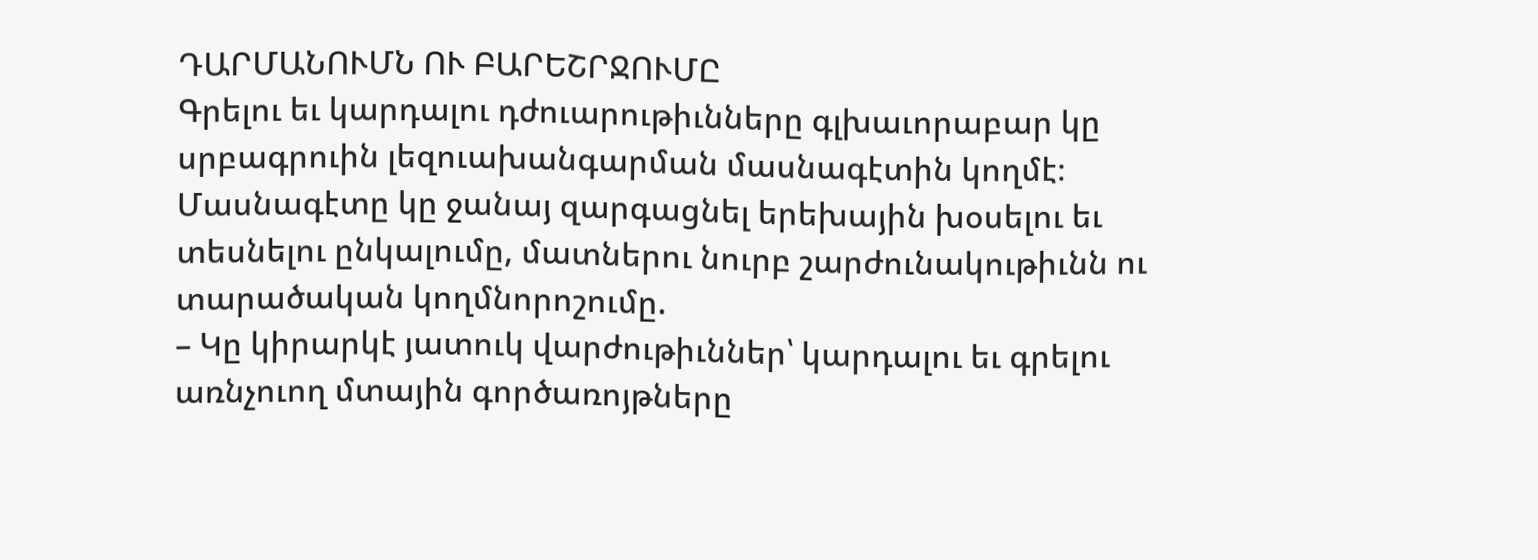ԴԱՐՄԱՆՈՒՄՆ ՈՒ ԲԱՐԵՇՐՋՈՒՄԸ
Գրելու եւ կարդալու դժուարութիւնները գլխաւորաբար կը սրբագրուին լեզուախանգարման մասնագէտին կողմէ։ Մասնագէտը կը ջանայ զարգացնել երեխային խօսելու եւ տեսնելու ընկալումը, մատներու նուրբ շարժունակութիւնն ու տարածական կողմնորոշումը.
– Կը կիրարկէ յատուկ վարժութիւններ՝ կարդալու եւ գրելու առնչուող մտային գործառոյթները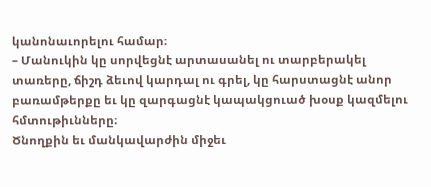կանոնաւորելու համար։
– Մանուկին կը սորվեցնէ արտասանել ու տարբերակել տառերը, ճիշդ ձեւով կարդալ ու գրել, կը հարստացնէ անոր բառամթերքը եւ կը զարգացնէ կապակցուած խօսք կազմելու հմտութիւնները։
Ծնողքին եւ մանկավարժին միջեւ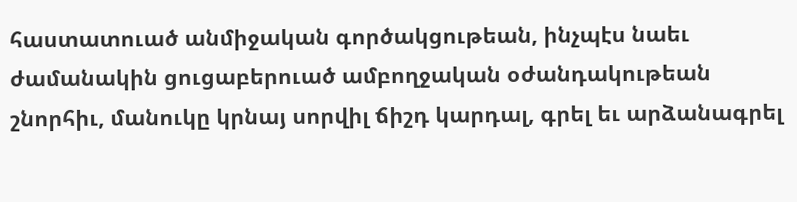հաստատուած անմիջական գործակցութեան, ինչպէս նաեւ ժամանակին ցուցաբերուած ամբողջական օժանդակութեան շնորհիւ, մանուկը կրնայ սորվիլ ճիշդ կարդալ, գրել եւ արձանագրել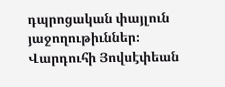դպրոցական փայլուն յաջողութիւններ։
Վարդուհի Յովսէփեան